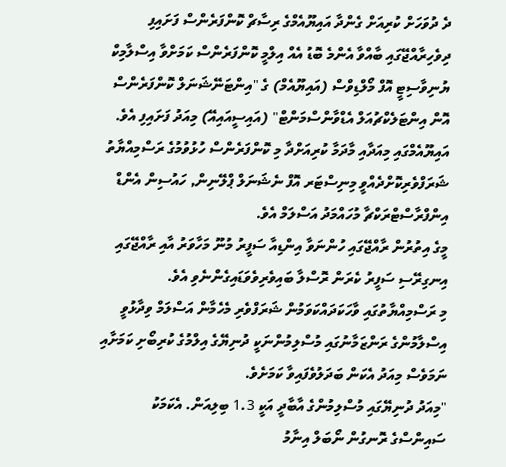ދެ ދުވަހަށް ކުރިއަށް ގެންދާ އައިޔޫއެމްގެ ރިސާޗް ކޮންފަރެންސް ފަށައިފި
ދިވެހިރާއްޖޭގައި ބާއްވާ އެންމެ ބޮޑު އެއް އިލްމީ ކޮންފަރެންސް ކަމަށްވާ އިސްލާމިކް ޔުނިވާސިޓީ އޮފް މޯލްޑިވްސް (އައިޔޫއެމް) ގެ "އިންޓަނޭޝަނަލް ކޮންފަރެންސް އޮން އިންޓަލެކްޗުއަލް އެޑްވާންސްމަންޓް" (އައިސީއައިއޭ) މިއަދު ފަށައިފި އެވެ.
އައިޔޫއެމްގައި މިއަދާއި މާދަމާ ކުރިއަށްދާ މި ކޮންފަރެންސް ހުޅުވުމުގެ ރަސްމިއްޔާތު ޝަރަފްވެރިކޮށްދެއްވީ މިނިސްޓަރ އޮފް ނެޝަނަލް ޕްލޭނިން, ހައުސިން އެންޑް އިންފްރާސްޓްރަކްޗާ މުހައްމަދު އަސްލަމް އެވެ.
މީގެ އިތުރުން ރާއްޖޭގައި ހުންނަވާ އިންޑިއާ ސަފީރު މުނޫ މަހާވަރު އާއި ރާއްޖޭގައި އިނގިރޭސި ސަފީރު ކެރަން ރޮސްލާ ބައިވެރިވެވަޑައިގެންނެވި އެވެ.
މި ރަސްމިއްޔާތުގައި ވާހަކަދައްކަވަމުން ޝަރަފްވެރި މެހެމާން އަސްލަމް ވިދާޅުވީ އިސްލާމުންގެ ރަންޒަމާނުގައި މުސްލިމުންނަކީ ދުނިޔޭގެ އިލްމުގެ ކުރިބޯށި ކަމަށާއި ނަމަވެސް މިއަދު އެކަން ބަދަލުވެފައިވާ ކަމަށެވެ.
"މިއަދު ދުނިޔޭގައި މުސްލިމުންގެ އާބާދީ އަކީ 1.3 ބިލިއަން. އެކަމަކު ސައިންސްގެ ރޮނގުން ނޯބަލް އިނާމު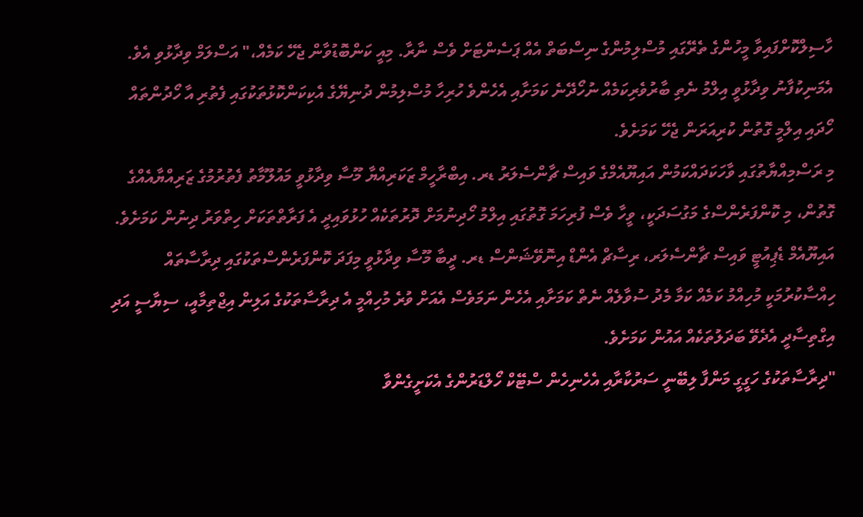ހާސިލްކޮށްފައިވާ މީހުންގެ ތެރޭގައި މުސްލިމުންގެ ނިސްބަތް އެއް ޕަސެންޓަށް ވެސް ނާރާ. މިއީ ކަންބޮޑުވާން ޖެހޭ ކަމެއް،" އަސްލަމް ވިދާޅުވި އެވެ.
އެމަނިކުފާނު ވިދާޅުވީ އިލްމު ނެތި ބާރުވެރިކަމެއް ނުހޯދޭނެ ކަމަށާއި އެހެންވެ ހުރިހާ މުސްލިމުން ދުނިޔޭގެ އެކިކަންކޮޅުތަކުގައި ފެތުރި އާ ހޯދުންތައް ހޯދައި އިލްމީ ގޮތުން ކުރިއަރަން ޖެހޭ ކަމަށެވެ.
މި ރަސްމިއްޔާތުގައި ވާހަކަދައްކަމުން އައިޔޫއެމްގެ ވައިސް ޗާންސެލަރު ޑރ. އިބްރާހީމް ޒަކަރިއްޔާ މޫސާ ވިދާޅުވީ މައުލޫމާތު ފެތުރުމުގެ ޒަރިއްޔާއެއްގެ ގޮތުން، މި ކޮންފަރެންސްގެ މަގުސަދަކީ، ވީހާ ވެސް ފުރިހަމަ ގޮތުގައި އިލްމު ހޯދިނުމަށް ދޮރުތަކެއް ހުޅުވައިދީ އެ ފަރާތްތަކަށް ހިތްވަރު ދިނުން ކަމަށެވެ.
އައިޔޫއެމް ޑެޕިއުޓީ ވައިސް ޗާންސެލަރ، ރިސާޗް އެންޑް އިނޮވޭޝަންސް ޑރ. ދީބާ މޫސާ ވިދާޅުވީ މިފަދަ ކޮންފަރެންސްތަކުގައި ދިރާސާތައް ހިއްސާކުރުމަކީ މުހިއްމު ކަމެއް ކަމާ މެދު ސުވާލެއް ނެތް ކަމަށާއި އެހެން ނަމަވެސް އެއަށް ވުރެ މުހިއްމީ އެ ދިރާސާތަކުގެ އަލިން އިޖްތިމާއީ، ސިޔާސީ އަދި އިގްތިސާދީ އެދެވޭ ބަދަލުތަކެއް އައުން ކަމަށެވެ.
"ދިރާސާތަކުގެ ހަގީގީ މަންފާ ލިބޭނީ ސަރުކާރާއި އެހެނިހެން ސްޓޭކް ހޯލްޑަރުންގެ އެކަށީގެންވާ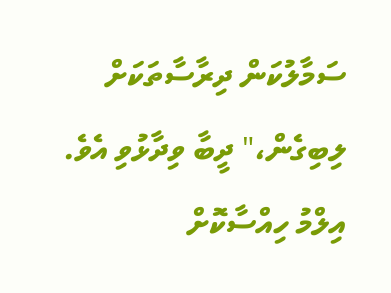ސަމާލުކަން ދިރާސާތަކަށް ލިބިގެން،" ދީބާ ވިދާޅުވި އެވެ.
އިލްމު ހިއްސާކޮށް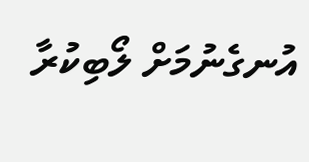އުނގެނުމަށް ލޯބިކުރާ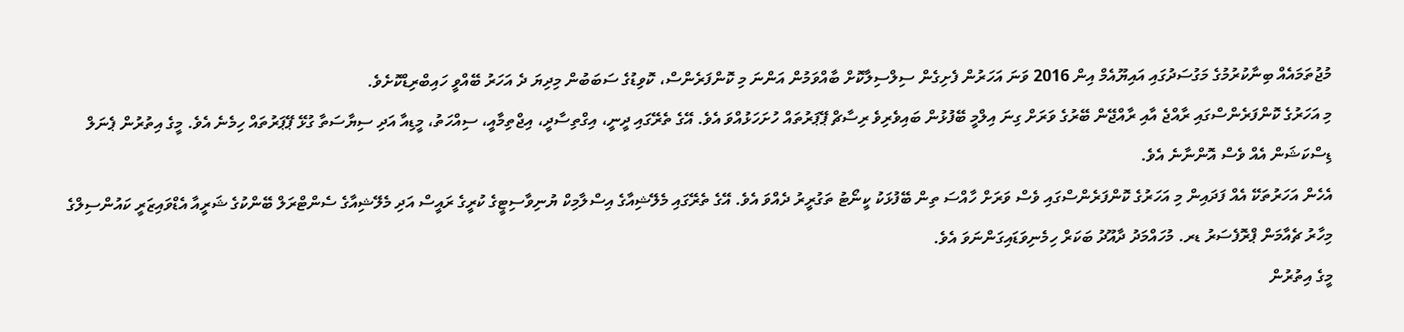މުޖުތަމައެއް ބިނާކުރުމުގެ މަގުސަދުގައި އައިޔޫއެމް އިން 2016 ވަނަ އަހަރުން ފެށިގެން ސިލްސިލާކޮށް ބާއްވަމުން އަންނަ މި ކޮންފަރެންސް، ކޮވިޑުގެ ސަބަބުން މިދިޔަ ދެ އަހަރު ބޭއްވީ ހައިބްރިޑްކޮށެވެ.
މި އަހަރުގެ ކޮންފަރެންސްގައި ރާއްޖެ އާއި ރާއްޖޭން ބޭރުގެ ވަރަށް ގިނަ އިލްމީ ބޭފުޅުން ބައިވެރިވެ ރިސާޗް ޕޭޕަރުތައް ހުށަހަޅުއްވަ އެވެ. އޭގެ ތެރޭގައި ދީނީ، އިގްތިސާދީ، އިޖްތިމާއީ، ސިއްހަތު، މީޑިއާ އަދި ސިޔާސަތާ ގުޅޭ ޕޭޕަރުތައް ހިމެނެ އެވެ. މީގެ އިތުރުން ޕެނަލް ޑިސްކަޝަން އެއް ވެސް އޮންނާނެ އެވެ.
އެހެން އަހަރުތަކޭ އެއް ފަދައިން މި އަހަރުގެ ކޮންފަރެންސްގައި ވެސް ވަރަށް ހާއްސަ ތިން ބޭފުޅަކު ކީނޯޓު ތަގުރީރު ދެއްވަ އެވެ. އޭގެ ތެރޭގައި މެލޭޝިއާގެ އިސްލާމިކް ޔުނިވާސިޓީގެ ކުރީގެ ރައީސް އަދި މެލޭޝިއާގެ ސެންޓްރަލް ބޭންކުގެ ޝަރީއާ އެޑްވައިޒަރީ ކައުންސިލްގެ މިހާރު ޗެއާމަން ޕްރޮފެސަރު ޑރ. މުހައްމަދު ދާއޫދު ބަކަރް ހިމެނިވަޑައިގަންނަވަ އެވެ.
މީގެ އިތުރުން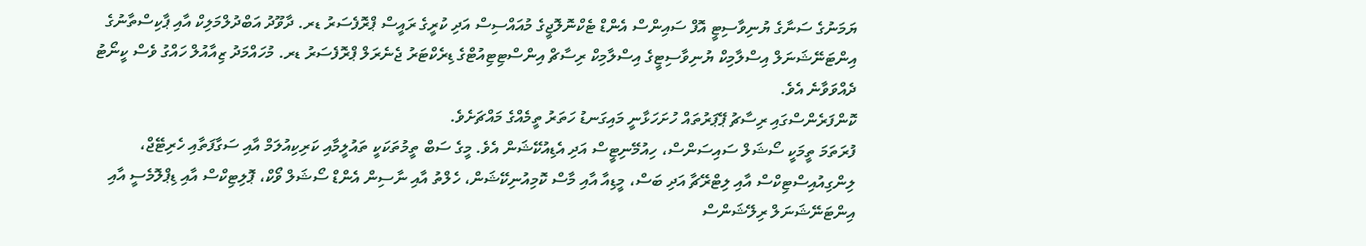ޔަމަނުގެ ސަނާގެ ޔުނިވާސިޓީ އޮފް ސައިންސް އެންޑް ޓެކްނޮލޮޖީގެ މުއައްސިސް އަދި ކުރީގެ ރައީސް ޕްރޮފެސަރު ޑރ. ދާވޫދު އަބްދުލްމަލިކް އާއި ޕާކިސްތާނުގެ އިންޓަނޭޝަނަލް އިސްލާމިކް ޔުނިވާސިޓީގެ އިސްލާމިކް ރިސާޗް އިންސްޓިޓިއުޓްގެ ޑިރެކްޓަރު ޖެނެރަލް ޕްރޮފެސަރު ޑރ. މުހައްމަދު ޒިއާއުލް ހައްގު ވެސް ކީނޯޓު ދެއްވަވާނެ އެވެ.
ކޮންފަރެންސްގައި ރިސާޗު ޕޭޕަރުތައް ހުށަހަޅާނީ މައިގަނޑު ހަތަރު ތީމެއްގެ މައްޗަށެވެ.
ފުރަތަމަ ތީމަކީ ސޯޝަލް ސައިސަންސް، ހިއުމޭނިޓީސް އަދި އެޑިއުކޭޝަން އެވެ. މީގެ ސަބް ތީމުތަކަކީ ތައުލީމާއި ކަރިކިއުލަމް އާއި ސަގާފަތާއި ހެރިޓޭޖް، ލިންގިއުއިސްޓިކްސް އާއި ލިޓްރޭޗާ އަދި ބަސް، މީޑިއާ އާއި މާސް ކޮމިއުނިކޭޝަން، ހެލްތު އާއި ނާސިން އެންޑް ސޯޝަލް ވޯކް، ޕޮލިޓިކްސް އާއި ޑިޕްލޮމެސީ އާއި އިންޓަނޭޝަނަލް ރިލޭޝަންސް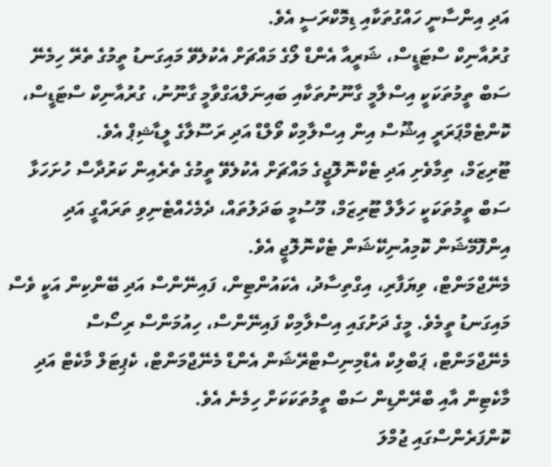އަދި އިންސާނީ ހައްގުތަކާއި ޑިމޮކްރަސީ އެވެ.
ގުރުއާނިކް ސްޓަޑީސް، ޝަރީއާ އެންޑް ލޯގެ މައްޗަށް އެކުލެވޭ މައިގަނޑު ތީމުގެ ތެރޭ ހިމެނޭ ސަބް ތީމުތަކަކީ އިސްލާމީ ގާނޫނުތަކާއި ބައިނަލްއަގްވާމީ ގާނޫނު، ގުރުއާނިކް ސްޓަޑީސް، ކޮންޓެމްޕަރަރީ އިޝޫސް އިން އިސްލާމިކް ވޯލްޑް އަދި ރަސޫލާގެ ލީޑާޝިޕް އެވެ.
ޓޫރިޒަމް، ތިމާވެށި އަދި ޓެކްނޮލޮޖީގެ މައްޗަށް އެކުލެވޭ ތީމުގެ ތެރެއިން ކަރުދާސް ހުށަހަޅާ ސަބް ތީމުތަކަކީ ހަލާލް ޓޫރިޒަމް، މޫސުމީ ބަދަލުތައް، ދެމެހެއްޓެނިވި ތަރައްގީ އަދި އިންފޮމޭޝަން ކޮމިއުނިކޭޝަން ޓެކްނޮލޮޖީ އެވެ.
މެނޭޖްމަންޓް، ވިޔަފާރި، އިގްތިސާދު، އެކައުންޓިން، ފައިނޭންސް އަދި ބޭންކިން އަކީ ވެސް މައިގަނޑު ތީމެވެ. މީގެ ދަށުގައި އިސްލާމިކް ފައިނޭންސް، ހިއުމަންސް ރިސޯސް މެނޭޖްމަންޓް، ޕަބްލިކް އެޑްމިނިސްޓްރޭޝަން އެންޑް މެނޭޖްމަންޓް، ކެޕިޓަލް މާކެޓް އަދި މާކެޓިން އާއި ބްރޭންޑިން ސަބް ތީމުތަކަކަށް ހިމެނެ އެވެ.
ކޮންފަރެންސްގައި ޖުމްލަ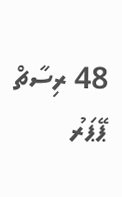48 ރިސާޗް ޕޭޕަރު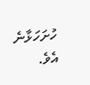ހުށަހަޅާނެ އެވެ.